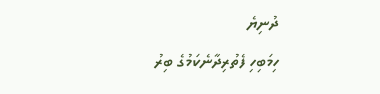ދުނިޔެ
ހިމަބިހި ފެތުރިދާނެކަމުގެ ބިރު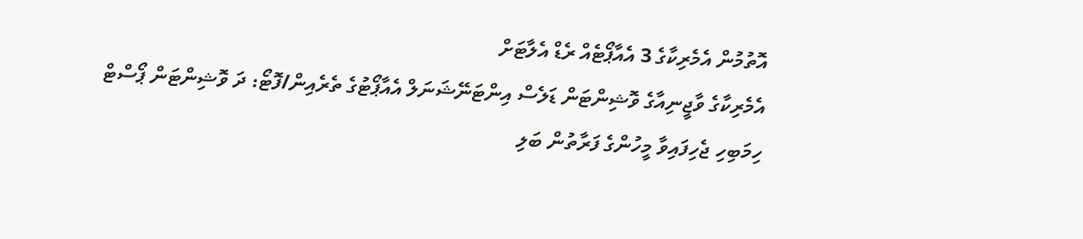އޮތުމުން އެމެރިކާގެ 3 އެއާޕޯޓެއް ރެޑް އެލާޓަށް
އެމެރިކާގެ ވާޖީނިއާގެ ވޮޝިންޓަން ޑަލެސް އިންޓަނޭޝަނަލް އެއާޕޯޓުގެ ތެރެއިން/ފޮޓޯ: ދަ ވޮޝިންޓަން ޕޯސްޓް
ހިމަބިހި ޖެހިފައިވާ މީހުންގެ ފަރާތުން ބަލި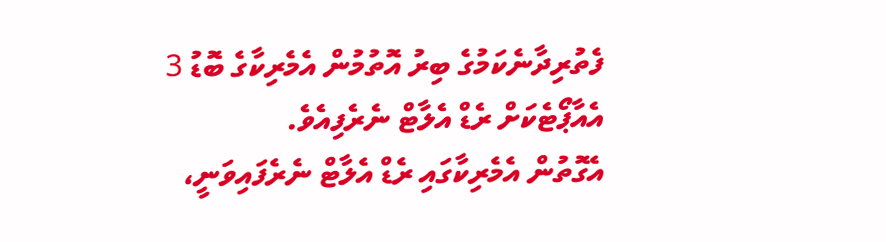ފެތުރިދާނެކަމުގެ ބިރު އޮތުމުން އެމެރިކާގެ ބޮޑު 3 އެއާޕޯޓެކަށް ރެޑް އެލާޓް ނެރެފިއެވެ.
އެގޮތުން އެމެރިކާގައި ރެޑް އެލާޓް ނެރެފައިވަނީ،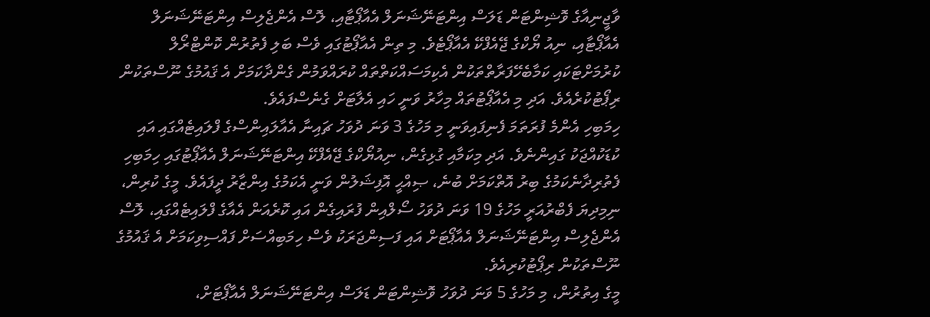ވާޖީނިއާގެ ވޮޝިންޓަން ޑަލަސް އިންޓަނޭޝަނަލް އެއާޕޯޓާއި، ލޮސް އެންޖެލިސް އިންޓަނޭޝަނަލް އެއާޕޯޓާއި، ނިއު ޔޯކްގެ ޖޭއެފްކޭ އެއާޕޯޓެވެ. މި ތިން އެއާޕޯޓުގައި ވެސް ބަލި ފެތުރުން ކޮންޓްރޯލް ކުރުމަށްޓަކައި ކަމާބެހޭފަރާތްތަކުން އެކިމަސައްކަތްތައް ކުރައްވަމުން ގެންދާކަމަށް އެ ޤައުމުގެ ނޫސްތަކުން ރިޕޯޓުކުރެއެވެ. އަދި މި އެއާޕޯޓުތައް މިހާރު ވަނީ ހައި އެލާޓަށް ގެނެސްފައެވެ.
ހިމަބިހި އެންމެ ފުރަތަމަ ފެނިފައިވަނީ މި މަހުގެ 3 ވަނަ ދުވަހު ޗައިނާ އެއާލައިންސްގެ ފްލައިޓެއްގައި އައި ކުޑަކުއްޖަކު ގައިންނެވެ. އަދި މިކަމާއި ގުޅިގެން، ނިއުޔޯކްގެ ޖޭއެފްކޭ އިންޓަނޭޝަނަލް އެއާޕޯޓުގައި ހިމަބިހި ފެތުރިދާނެކަމުގެ ބިރު އޮތްކަމަށް ބުނެ، ޞިއްޙީ އޮފިޝަލުން ވަނީ އެކަމުގެ އިންޒާރު ދީފައެވެ. މީގެ ކުރިން، ނިމިދިޔަ ފެބްރުއަރީ މަހުގެ 19 ވަނަ ދުވަހު ސޯލްއިން ފުރައިގެން އައި ކޮރެއަން އެއާގެ ފްލައިޓެއްގައި، ލޮސް އެންޖެލިސް އިންޓަނޭޝަނަލް އެއާޕޯޓަށް އައި ފަސިންޖަރަކު ވެސް ހިމަބިއްސަށް ފައްސިވިކަމަށް އެ ޤައުމުގެ ނޫސްތަކުން ރިޕޯޓުކުރިއެވެ.
މީގެ އިތުރުން، މި މަހުގެ 5 ވަނަ ދުވަހު ވޮޝިންޓަން ޑަލަސް އިންޓަނޭޝަނަލް އެއާޕޯޓަށް،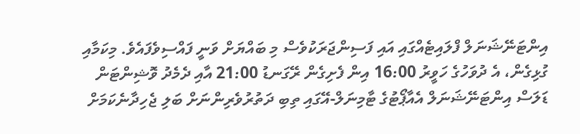އިންޓަނޭޝަނަލް ފްލައިޓެއްގައި އައި ފަސިންޖަރަކުވެސް މި ބައްޔަށް ވަނީ ފައްސިވެފައެވެ. މިކަމާއި ގުޅިގެން، އެ ދުވަހުގެ ހަވީރު 16:00 އިން ފެށިގެން ރޭގަނޑު 21:00 އާއި ދެމެދު ވޮޝިންޓަން ޑަލަސް އިންޓަނޭޝަނަލް އެއާޕޯޓުގެ ޓާމިނަލް-އޭގައި ތިބި ދަތުރުވެރިންނަށް ބަލި ޖެހިދާނެކަމަށް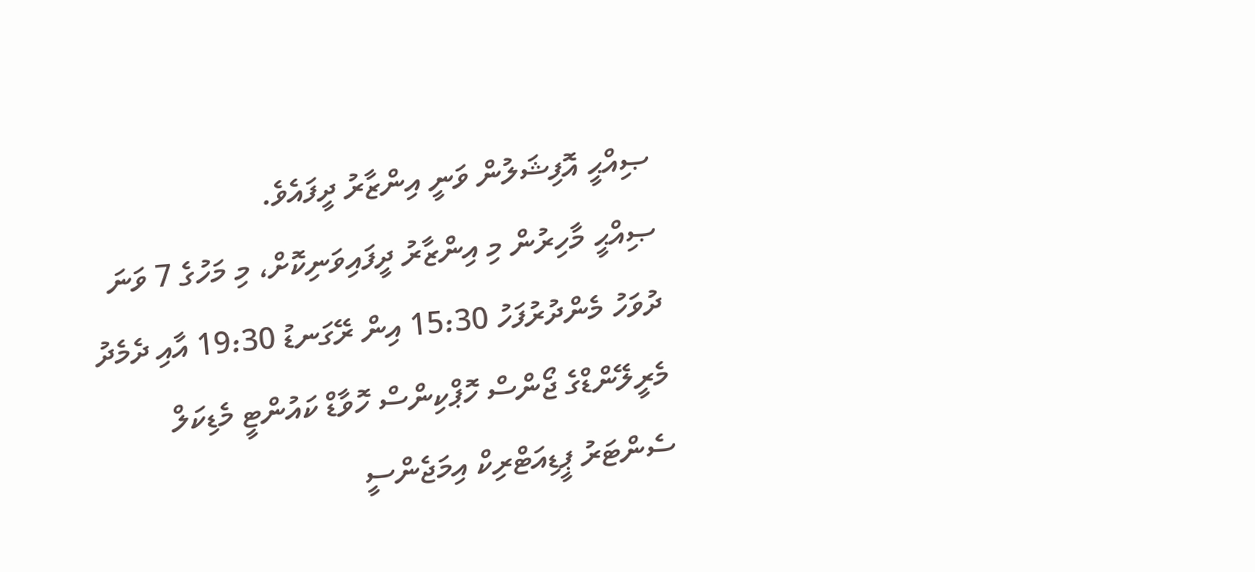ޞިއްޙީ އޮފިޝަލުން ވަނީ އިންޒާރު ދީފައެވެ.
ޞިއްޙީ މާހިރުން މި އިންޒާރު ދީފައިވަނިކޮށް، މި މަހުގެ 7 ވަނަ ދުވަހު މެންދުރުފަހު 15:30 އިން ރޭގަނޑު 19:30 އާއި ދެމެދު މެރީލޭންޑްގެ ޖޯންސް ހޮޕްކިންސް ހޮވާޑް ކައުންޓީ މެޑިކަލް ސެންޓަރު ޕީޑިއަޓްރިކް އިމަޖެންސީ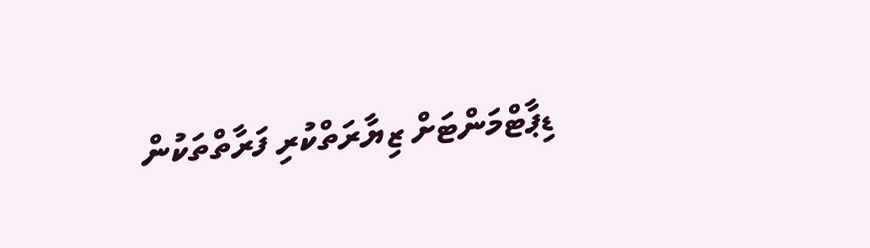ޑިޕާޓްމަންޓަށް ޒިޔާރަތްކުރި ފަރާތްތަކުން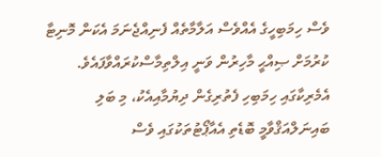ވެސް ހިމަބިހީގެ އެއްވެސް އަލާމާތެއް ފެނިއްޖެނަމަ އެކަން މޮނިޓާ ކުރުމަށް ޞިއްޙީ މާހިރުން ވަނީ އިލްތިމާސްކުރައްވާފައެވެ.
އެމެރިކާގައި ހިމަބިހި ފެތުރިގެން ދިޔުމާއިއެކު، މި ބަލި ބައިނަލްއަޤްވާމީ ބޮޑެތި އެއާޕޯޓުތަކުގައި ވެސް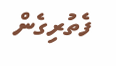ފެތުރިގެން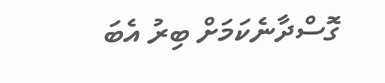ގޮސްދާނެކަމަށް ބިރު އެބަ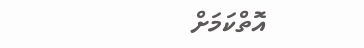އޮތްކަމަށް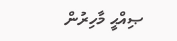ޞިއްޙީ މާހިރުން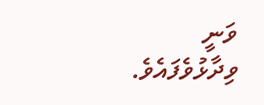ވަނީ ވިދާޅުވެފައެވެ.